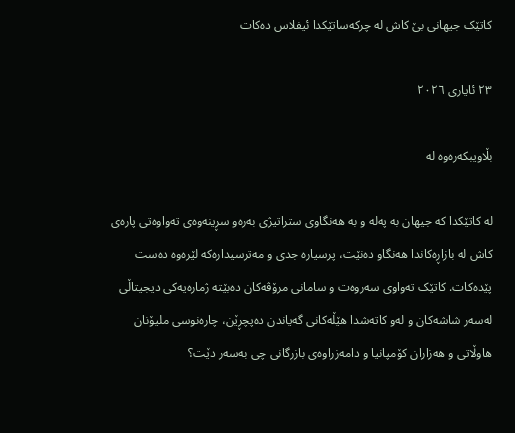کاتێک جیهانی بێ کاش لە چرکەساتێکدا ئیفلاس دەکات

٢٣ ئایاری ٢٠٢٦

بڵاویبکەرەوە لە

لە کاتێکدا کە جیهان بە پەلە و بە هەنگاوی ستراتیژی بەرەو سڕینەوەی تەواوەتی پارەی کاش لە بازاڕەکاندا هەنگاو دەنێت، پرسیارە جدی و مەترسیدارەکە لێرەوە دەست پێدەکات. کاتێک تەواوی سەروەت و سامانی مرۆڤەکان دەبێتە ژمارەیەکی دیجیتاڵی لەسەر شاشەکان و لەو کاتەشدا هێڵەکانی گەیاندن دەپچڕێن، چارەنوسی ملیۆنان هاوڵاتی و هەزاران کۆمپانیا و دامەزراوەی بازرگانی چی بەسەر دێت؟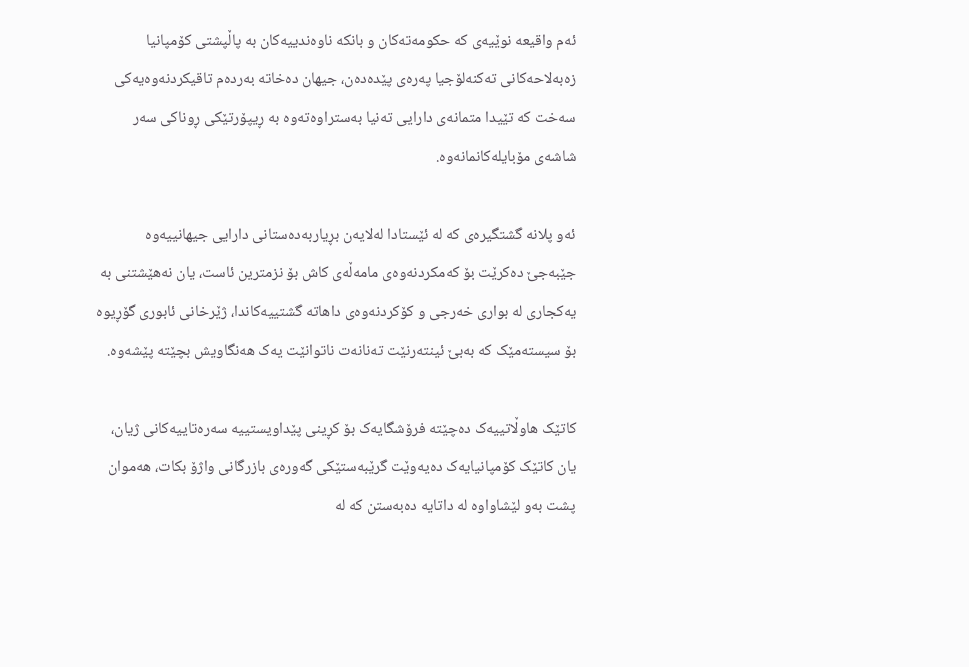ئەم واقیعە نوێیەی کە حکومەتەکان و بانکە ناوەندییەکان بە پاڵپشتی کۆمپانیا زەبەلاحەکانی تەکنەلۆجیا پەرەی پێدەدەن، جیهان دەخاتە بەردەم تاقیکردنەوەیەکی سەخت کە تێیدا متمانەی دارایی تەنیا بەستراوەتەوە بە ڕیپۆرتێکی ڕوناکی سەر شاشەی مۆبایلەکانمانەوە.

ئەو پلانە گشتگیرەی کە لە ئێستادا لەلایەن بڕیاربەدەستانی دارایی جیهانییەوە جێبەجێ دەکرێت بۆ کەمکردنەوەی مامەڵەی کاش بۆ نزمترین ئاست، یان نەهێشتنی بە یەکجاری لە بواری خەرجی و کۆکردنەوەی داهاتە گشتییەکاندا، ژێرخانی ئابوری گۆڕیوە بۆ سیستەمێک کە بەبێ ئینتەرنێت تەنانەت ناتوانێت یەک هەنگاویش بچێتە پێشەوە.

کاتێک هاوڵاتییەک دەچێتە فرۆشگایەک بۆ کڕینی پێداویستییە سەرەتاییەکانی ژیان، یان کاتێک کۆمپانیایەک دەیەوێت گرێبەستێکی گەورەی بازرگانی واژۆ بکات، هەموان پشت بەو لێشاواوە لە داتایە دەبەستن کە لە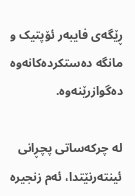ڕێگەی فایبەر ئۆپتیک و مانگە دەستکردەکانەوە دەگوازرێنەوە.

لە چرکەساتی پچڕانی ئینتەرنێتدا، ئەم زنجیرە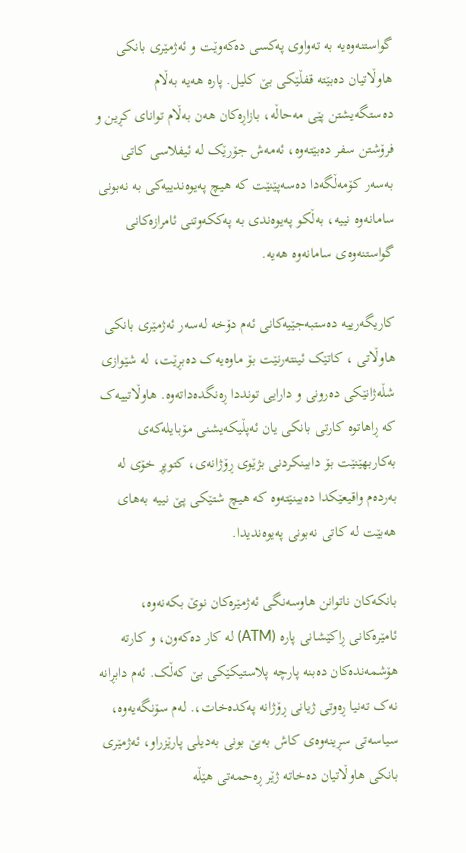گواستنەوەیە بە تەواوی پەکسی دەکەوێت و ئەژمێری بانکی هاوڵاتیان دەبێتە قفڵێکی بێ کلیل. پارە هەیە بەڵام دەستگەیشتن پێی مەحاڵە، بازاڕەکان هەن بەڵام توانای کڕین و فرۆشتن سفر دەبێتەوە، ئەمەش جۆرێک لە ئیفلاسی کاتی بەسەر کۆمەڵگەدا دەسەپێنێت کە هیچ پەیوەندییەکی بە نەبونی سامانەوە نییە، بەڵکو پەیوەندی بە پەککەوتنی ئامرازەکانی گواستنەوەی سامانەوە هەیە.

کاریگەرییە دەستبەجێیەکانی ئەم دۆخە لەسەر ئەژمێری بانکی هاوڵاتی ، کاتێک ئینتەرنێت بۆ ماوەیەک دەبڕێت، لە شێوازی شڵەژانێکی دەرونی و دارایی تونددا ڕەنگدەداتەوە. هاوڵاتییەک کە ڕاهاتوە کارتی بانکی یان ئەپڵیکەیشنی مۆبایلەکەی بەکاربهێنێت بۆ دابینکردنی بژێوی ڕۆژانەی، کتوپڕ خۆی لە بەردەم واقیعێکدا دەبینێتەوە کە هیچ شتێکی پێ نییە بەهای هەبێت لە کاتی نەبونی پەیوەندیدا.

بانکەکان ناتوانن هاوسەنگی ئەژمێرەکان نوێ بکەنەوە، ئامێرەکانی ڕاکێشانی پارە (ATM) لە کار دەکەون، و کارتە هۆشمەندەکان دەبنە پارچە پلاستیکێکی بێ کەڵک. ئەم دابڕانە نەک تەنیا ڕەوتی ژیانی ڕۆژانە پەکدەخات،. لەم سۆنگەیەوە، سیاسەتی سڕینەوەی کاش بەبێ بونی بەدیلی پارێزراو، ئەژمێری بانکی هاوڵاتیان دەخاتە ژێر ڕەحمەتی هێڵە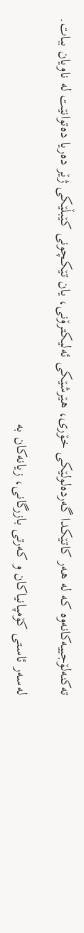تەکنەلۆجییەکانەوە کە لە هەر کاتێکدا گەردەلولێکی خۆری، هێرشێکی ئەلیکترۆنی، یان تێکچونی کێبڵێکی ژێر دەریا دەتوانێت لە ناویان ببات.

لەسەر ئاستی کۆمپانیاکان و کەرتی بازرگانی، زیانەکان بە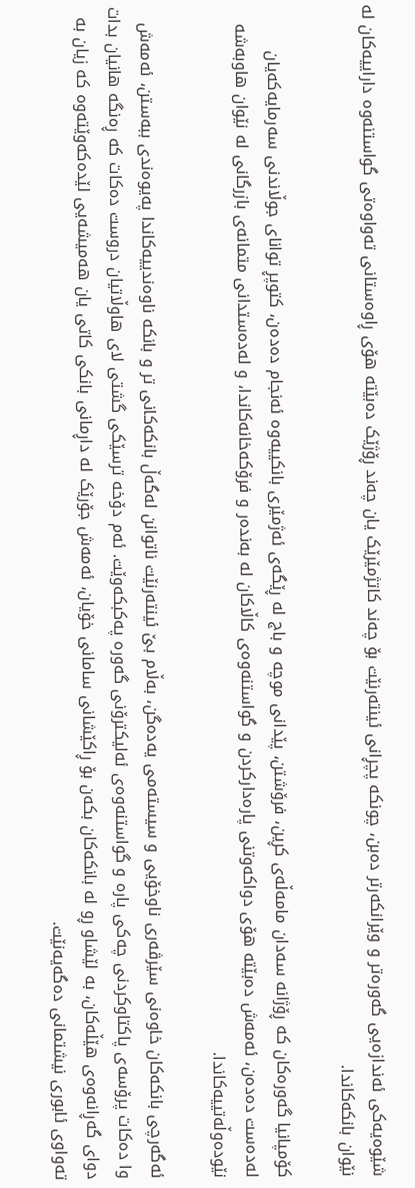شێوەیەکی ئەندازەیی گەورەتر و وێرانکەرتر دەبن، چونکە پچڕانی ئینتەرنێت بۆ چەند کاتژمێرێک یان چەند ڕۆژێک دەبێتە هۆی ڕاوەستانی تەواوەتی گواستنەوە داراییەکان لە نێوان بانکەکاندا.

کۆمپانیا گەورەکان کە ڕۆژانە سەدان مامەڵەی کڕین، فرۆشتن، پێدانی موچە و باج لە ڕێگەی ئەژمێری بانکییەوە ئەنجام دەدەن، کتوپڕ توانای جوڵاندنی سەرمایەکەیان لەدەست دەدەن، ئەمەش دەبێتە هۆی دواکەوتنی پارەداركردن و گواستنەوەی کاڵاکان لە بەندەر و فرۆکەخانەکاندا، و لەدەستدانی متمانەی بازرگانی لە نێوان هاوبەشە نێودەوڵەتییەکاندا.

ئەگەرچی بانکەکان خاوەنی سێرڤەری ناوخۆیی و سیستەمی یەدەگن، بەڵام بێ ئینتەرنێت ناتوانن لەگەڵ بانکەکانی تر و بانکە ناوەندییەکاندا پەیوەندی ببەستن، ئەمەش وا دەکات پرۆسەی پاکتاوکردنی چەکی پارە و گواستنەوەی ئەلیکترۆنی گەورە پەکبکەوێت. ئەم دۆخە ترسێکی گشتی لای هاوڵاتیان دروست دەکات کە ڕەنگە هانیان بدات دوای گەڕانەوەی هێڵەکان، بە لێشاو ڕو لە بانکەکان بکەن بۆ ڕاکێشانی سامانی خۆیان، ئەمەش جۆرێک لە داڕمانی بانکی کاتی یان هەمیشەیی لێدەکەوێتەوە کە زیان بە تەواوی ئابوری نیشتمانی دەگەیەنێت.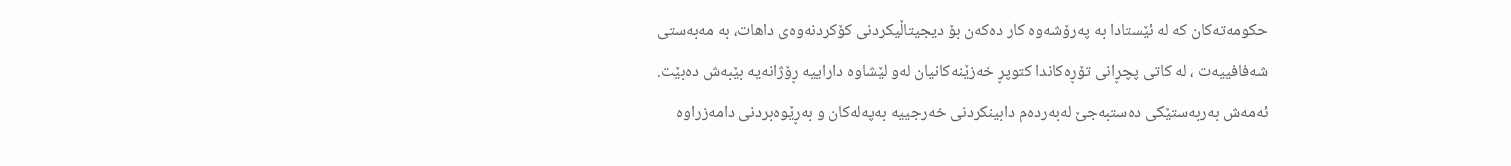حکومەتەکان کە لە ئێستادا بە پەرۆشەوە کار دەکەن بۆ دیجیتاڵیکردنی کۆکردنەوەی داهات، بە مەبەستی شەفافییەت ، لە کاتی پچڕانی تۆڕەکاندا کتوپڕ خەزێنەکانیان لەو لێشاوە داراییە ڕۆژانەیە بێبەش دەبێت. ئەمەش بەربەستێکی دەستبەجێ لەبەردەم دابینکردنی خەرجییە بەپەلەکان و بەڕێوەبردنی دامەزراوە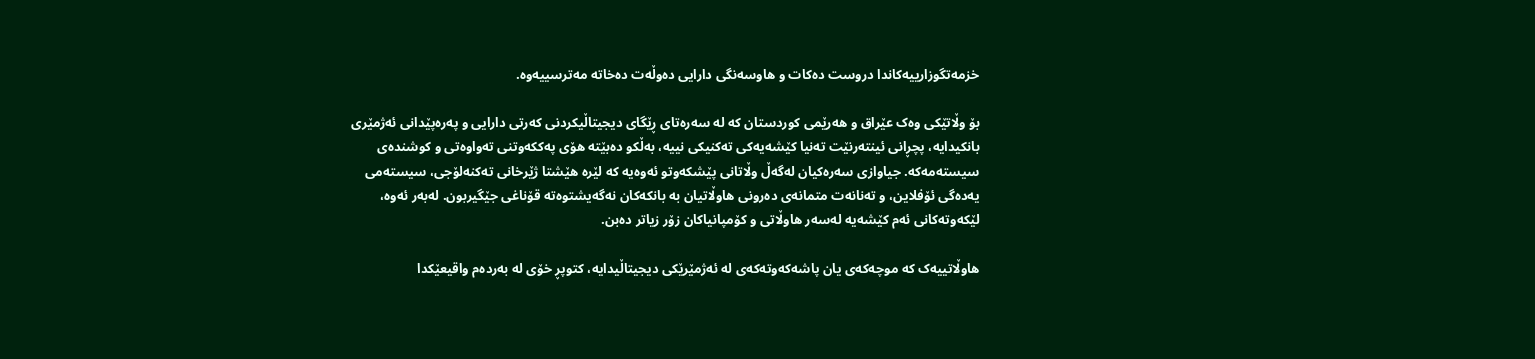خزمەتگوزارییەکاندا دروست دەکات و هاوسەنگی دارایی دەوڵەت دەخاتە مەترسییەوە.

بۆ وڵاتێکی وەک عێراق و هەرێمی كوردستان کە لە سەرەتای ڕێگای دیجیتاڵیکردنی کەرتی دارایی و پەرەپێدانی ئەژمێری بانکیدایە، پچڕانی ئینتەرنێت تەنیا کێشەیەکی تەکنیکی نییە، بەڵکو دەبێتە هۆی پەککەوتنی تەواوەتی و کوشندەی سیستەمەکە. جیاوازی سەرەکیان لەگەڵ وڵاتانی پێشکەوتو ئەوەیە کە لێرە هێشتا ژێرخانی تەکنەلۆجی، سیستەمی یەدەگی ئۆفلاین، و تەنانەت متمانەی دەرونی هاوڵاتیان بە بانکەکان نەگەیشتوەتە قۆناغی جێگیربون. لەبەر ئەوە، لێکەوتەکانی ئەم کێشەیە لەسەر هاوڵاتی و کۆمپانیاكان زۆر زیاتر دەبن.

هاوڵاتییەک کە موچەکەی یان پاشەکەوتەکەی لە ئەژمێرێکی دیجیتاڵیدایە، کتوپڕ خۆی لە بەردەم واقیعێکدا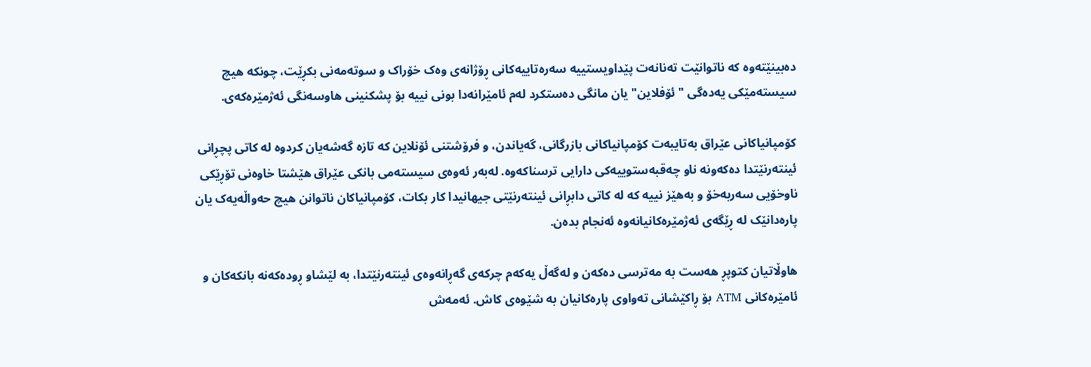دەبینێتەوە کە ناتوانێت تەنانەت پێداویستییە سەرەتاییەکانی ڕۆژانەی وەک خۆراک و سوتەمەنی بکڕێت، چونکە هیچ سیستەمێکی یەدەگی "ئۆفلاین" یان مانگی دەستکرد لەم ئامێرانەدا بونی نییە بۆ پشکنینی هاوسەنگی ئەژمێرەکەی.

کۆمپانیاکانی عێراق بەتایبەت کۆمپانیاکانی بازرگانی، گەیاندن، و فرۆشتنی ئۆنلاین کە تازە گەشەیان کردوە لە کاتی پچڕانی ئینتەرنێتدا دەکەونە ناو چەقبەستوییەکی دارایی ترسناکەوە. لەبەر ئەوەی سیستەمی بانکی عێراق هێشتا خاوەنی تۆڕێکی ناوخۆیی سەربەخۆ و بەهێز نییە کە لە کاتی دابڕانی ئینتەرنێتی جیهانیدا کار بکات، کۆمپانیاکان ناتوانن هیچ حەواڵەیەک یان پارەدانێک لە ڕێگەی ئەژمێرەکانیانەوە ئەنجام بدەن.

هاوڵاتیان کتوپڕ هەست بە مەترسی دەکەن و لەگەڵ یەکەم چرکەی گەڕانەوەی ئینتەرنێتدا، بە لێشاو ڕودەکەنە بانکەکان و ئامێرەکانی ATM بۆ ڕاکێشانی تەواوی پارەکانیان بە شێوەی کاش. ئەمەش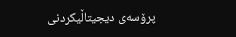پرۆسەی دیجیتاڵیکردنی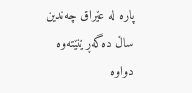پارە لە عێراق چەندین ساڵ دەگەڕێنێتەوە دواوە